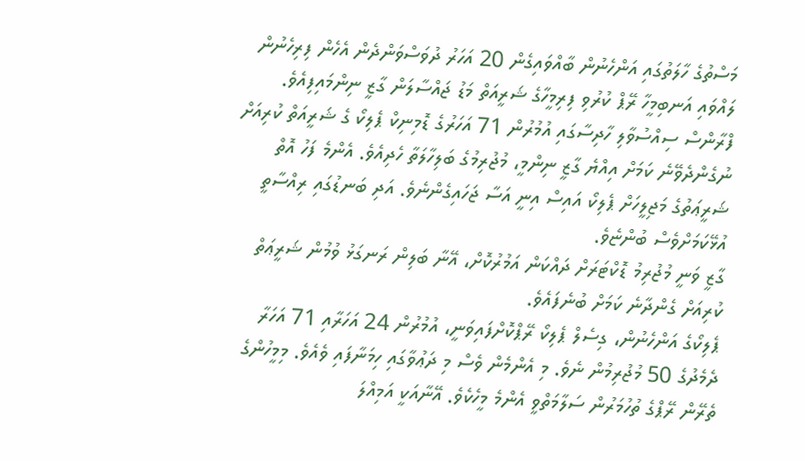މަސްތުގެ ހާލަތުގައި އަންހެނުން ބާއްވައިގެން 20 އަހަރު ދުވަސްވަންދެން އެހެން ފިރިހެނުން ލައްވައި އަނބިމީހާ ރޭޕް ކުރުވި ފިރިމީހާގެ ޝަރީއަތް މަޑު ޖައްސާލަން ގާޒީ ނިންމައިފިއެވެ. ފްރާންސް ސިއްސުވާލި ހާދިސާގައި އުމުރުން 71 އަހަރުގެ ޑޮމިނިކް ޕެލިކޯ ގެ ޝަރީއަތް ކުރިއަށް ނުގެންދެވޭނެ ކަމަށް އިއްޔެ ގާޒީ ނިންމީ، މުޖުރިމުގެ ބަލިހާލަތާ ހެދިއެވެ. އެންމެ ފަހު އޮތް ޝަރީޢަތުގެ މަޖިލީހަށް ޕެލިކޯ އައިސް އިނީ އަސާ ޖަހައިގެންނެވެ. އަދި ބަނޑުގައި ރިއްސާތީ އުޅޭކަމަށްވެސް ބުންޏެވެ.
ގާޒީ ވަނީ މުޖުރިމު ޑޮކްޓަރަށް ދައްކަން އަމުރުކޮށް، އޭނާ ބަލިން ރަނގަޅު ވުމުން ޝަރީޢަތް ކުރިއަށް ގެންދާނެ ކަމަށް ބުނެފައެވެ.
ޕެލިކޯގެ އަންހެނުން، ގިސެލް ޕެލިކޯ ރޭޕްކޮށްފައިވަނީ، އުމުރުން 24 އަހަރާއި 71 އަހަރާ ދެމެދުގެ 50 މުޖުރިމުން ނެވެ. މި އެންމެން ވެސް މި ދަޢުވާގައި ހިމަނާފައި ވެއެވެ. މިމީހުންގެ ތެރޭން ރޭޕްގެ ތުހުމަރުން ސަލާމަތްވީ އެންމެ މީހެކެވެ. އޭނާއަކީ އަމިއްލަ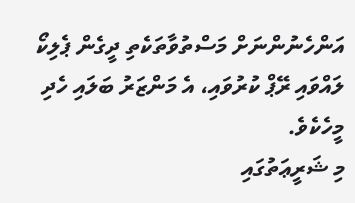އަންހެނުންނަށް މަސްތުވާތަކެތި ދީގެން ޕެލިކޯ ލައްވައި ރޭޕް ކުރުވައި، އެ މަންޒަރު ބަލައި ހެދި މީހެކެވެ.
މި ޝަރީޢަތުގައި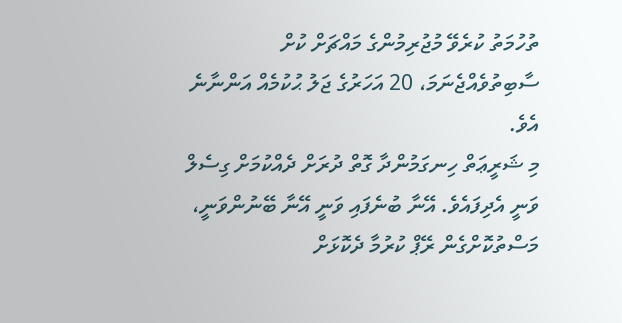ތުހުމަތު ކުރެވޭ މުޖުރިމުންގެ މައްޗަށް ކުށް ސާބިތުވެއްޖެނަމަ، 20 އަހަރުގެ ޖަލު ޙުކުމެއް އަންނާނެ އެވެ.
މި ޝަރީޢަތް ހިނގަމުންދާ ގޮތް ދުރަށް ދެއްކުމަށް ގިސެލް ވަނީ އެދިފައެވެ. އޭނާ ބުނެފައި ވަނީ އޭނާ ބޭނުންވަނީ، މަސްތުކޮށްގެން ރޭޕް ކުރުމާ ދެކޮޅަށް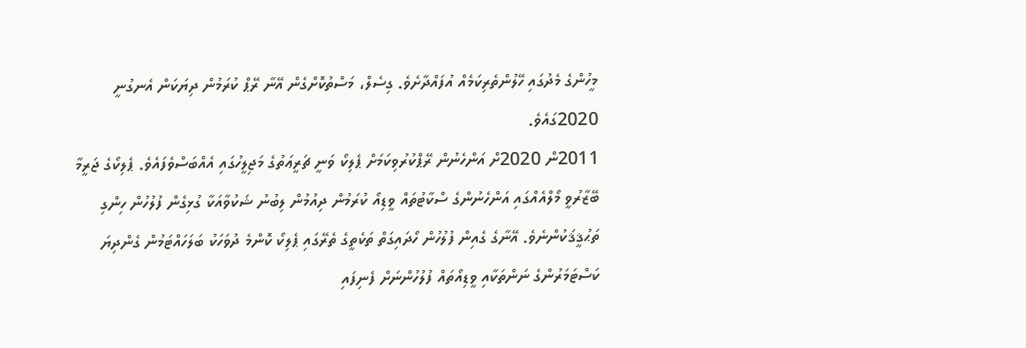މީހުންގެ މެދުގައި ހޭލުންތެރިކަމެއް އުފައްދާށެވެ. ގިސެލް، މަސްތުކޮށްގެން އޭނާ ރޭޕް ކުރަމުން ދިޔަކަން އެނގުނީ 2020ގައެވެ.
2011ން 2020ށް އަންހެނުން ރޭޕްކުރުވިކަމަށް ޕެލިކޯ ވަނީ ޗަރީޢަތުގެ މަޖިލީހުގައި އެއްބަސްވެފައެވެ. ޕެލިކޯގެ ޖަރީމާ ބޭޒާރުވީ މޯލްއެއްގައި އަންހެނުންގެ ސްކާޓުތައް ވީޑިއޯ ކުރަމުން ދިއުމުން ލިބުނު ޝަކުވާއަކާ ގުޅިގެން ފުލުހުން ހިންގި ތަޙުޤީޤަކުންނެވެ. އޭނާގެ ގެއިން ފުލުހުން ހޯދައިގަތް ތަކެތީގެ ތެރޭގައި ޕެލިކޯ ކޮންމެ ދުވަހަކު ބަލަހައްޓަމުން ގެންދިޔަ ކަސްޓަމަރުންގެ ނަންތަކާއި ވީޑިއޯތައް ފުލުހުންނަށް ފެނިފައި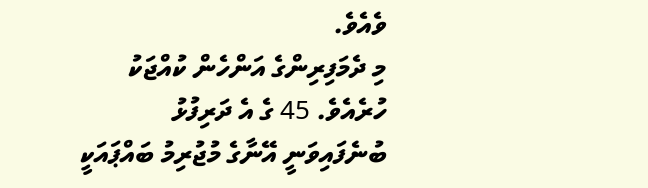ވެއެވެ.
މި ދެމަފިރިންގެ އަންހެން ކުއްޖަކު ހުރެއެވެ. 45 ގެ އެ ދަރިފުޅު ބުނެފައިވަނީ އޭނާގެ މުޖުރިމު ބައްޕައަކީ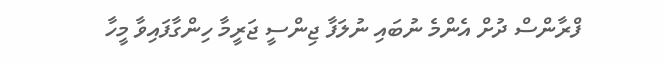ފްރާންސް ދުށް އެންމެ ނުބައި ނުލަފާ ޖިންސީ ޖަރީމާ ހިންގާފައިވާ މީހާ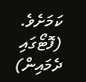ކަމަށެވެ. (ފޮޓޯގައި ދެމައިން)